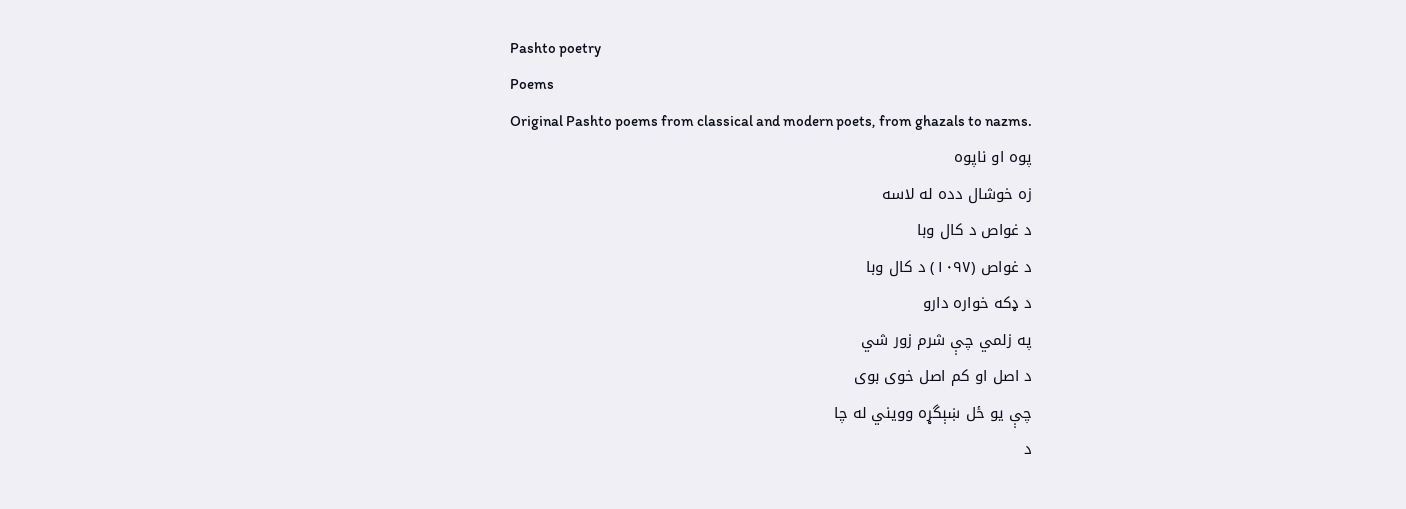Pashto poetry
Poems
Original Pashto poems from classical and modern poets, from ghazals to nazms.
پوه او ناپوه
زه خوشال دده له لاسه
د غواص د کال وبا
د غواص (١٠٩٧) د کال وبا
د ډکه خواره دارو
په زلمي چې شرم زور شي
د اصل او کم اصل خوی بوی
چې يو ځل ښېگړه وويني له چا
د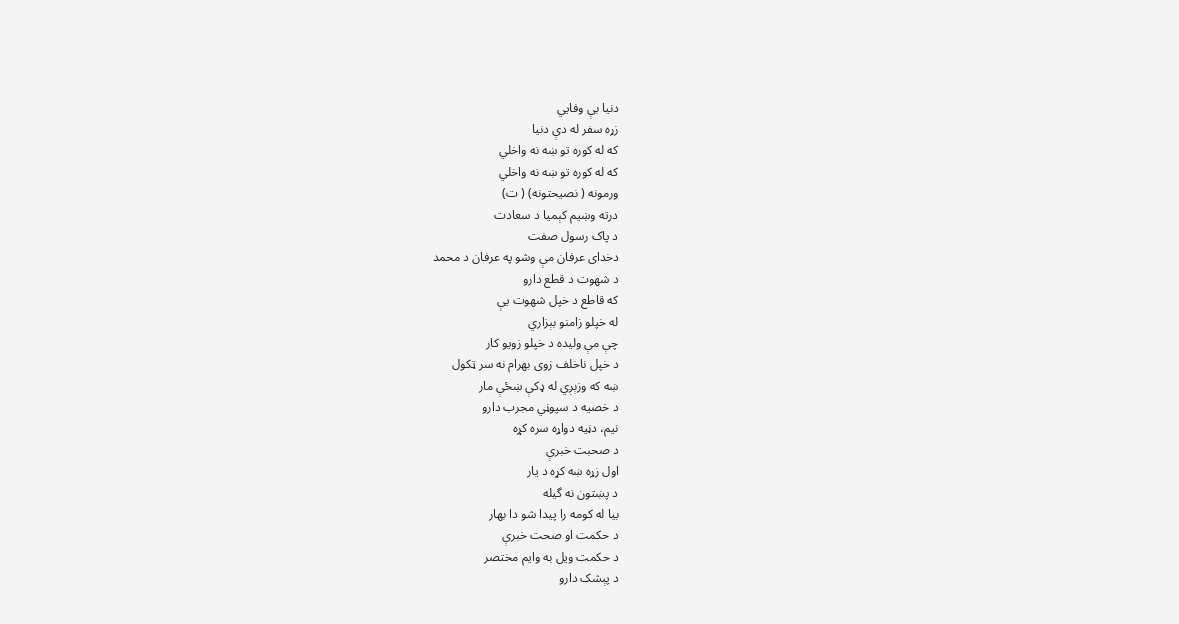دنيا بې وفايي
زړه سفر له دې دنيا
که له کوره تو ښه نه واخلي
که له کوره تو ښه نه واخلي
ورمونه ( نصيحتونه) ( ت)
درته وښيم کېميا د سعادت
د پاک رسول صفت
دخدای عرفان مې وشو په عرفان د محمد
د شهوت د قطع دارو
که قاطع د خپل شهوت يې
له خپلو زامنو بېزاري
چې مې وليده د خپلو زويو کار
د خپل ناخلف زوی بهرام نه سر ټکول
ښه که وزېږي له ډکې ښځې مار
د خصيه د سپوڼي مجرب دارو
نيم، دڼيه دواړه سره کړه
د صحبت خبرې
اول زړه ښه کړه د يار
د پښتون نه گيله
بيا له کومه را پيدا شو دا بهار
د حکمت او صحت خبرې
د حکمت ويل به وايم مختصر
د پېشک دارو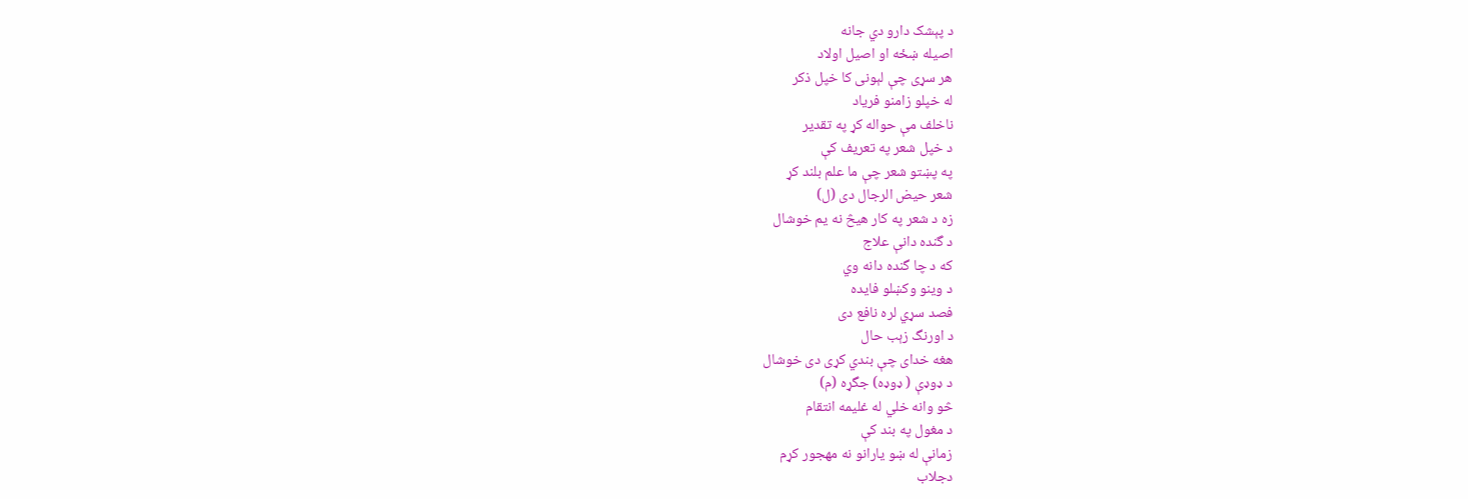د پېشک دارو دي جانه
اصيله ښځه او اصيل اولاد
هر سړی چې لېونی کا خپل ذکر
له خپلو زامنو فرياد
ناخلف مې حواله کړ په تقدير
د خپل شعر په تعريف کې
په پښتو شعر چې ما علم بلند کړ
شعر حيض الرجال دی (ل)
زه د شعر په کار هيڅ نه يم خوشال
د گنده دانې علاج
که د چا گنده دانه وي
د وينو وکښلو فايده
فصد سړي لره نافع دی
د اورنگ زېب حال
هغه خدای چې بندي کړی دی خوشال
د ډوډې ( ډوډه) جگړه (م)
څو وانه خلي له غليمه انتقام
د مغول په بند کې
زمانې له ښو يارانو نه مهجور کړم
دجلاب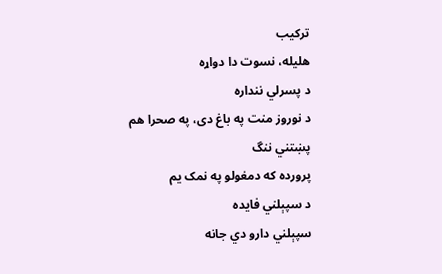ترکيب
هليله، نسوت دا دواړه
د پسرلي ننداره
د نوروز منت په باغ دی، په صحرا هم
پښتني ننگ
پرورده که دمغولو په نمک يم
د سپېلني فايده
سپېلني دارو دي جانه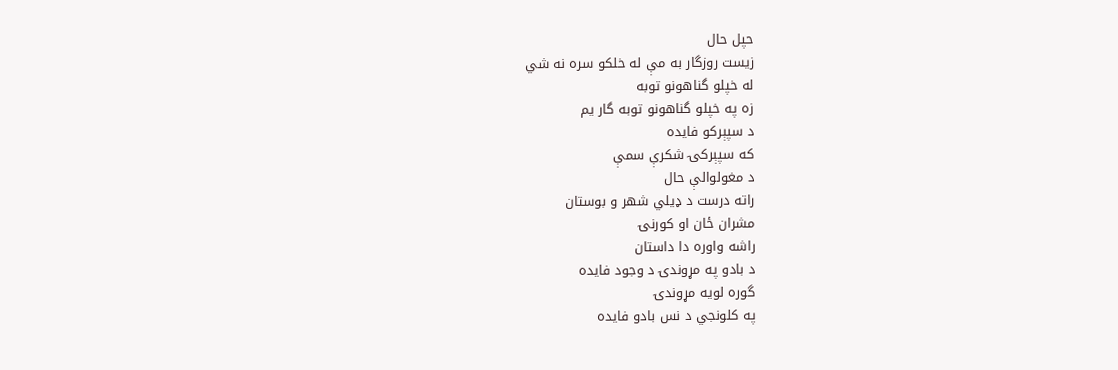حپل حال
زيست روزگار به مې له خلکو سره نه شي
له خپلو گناهونو توبه
زه په خپلو گناهونو توبه گار يم
د سپېرکو فايده
که سپېرکۍ شکرې سمې
د مغولوالې حال
راته درست د ډيلي شهر و بوستان
مشران ځان او کورنۍ
راشه واوره دا داستان
د بادو په مړوندۍ د وجود فايده
گوره لويه مړوندۍ
په کلونجي د نس بادو فايده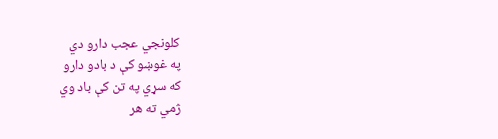کلونجي عجب دارو دي
په غوښو کې د بادو دارو
که سړي په تن کې باد وي
ژمي ته هر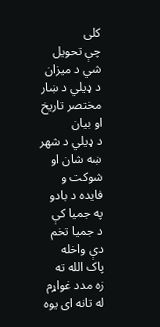کلی
چې تحويل شي د ميزان
د ډيلي د ښار مختصر تاريخ او بيان
د ډيلي د شهر ښه شان او شوکت و
فايده د بادو په جميا کې
د جميا تخم دې واخله
پاک الله ته
زه مدد غواړم له تانه ای يوه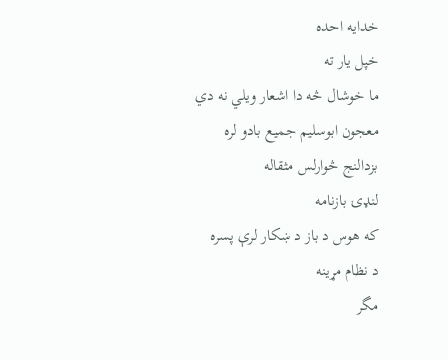خدايه احده
خپل يار ته
ما خوشال څه دا اشعار ويلي نه دي
معجون ابوسليم جميع بادو لره
بزدالنج څوارلس مثقاله
لنډۍ بازنامه
که هوس د باز د ښکار لرې پسره
د نظام مړينه
مگر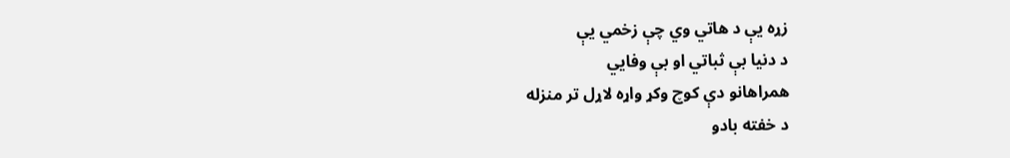زړه يې د هاتي وي چې زخمي يې
د دنيا بې ثباتي او بې وفايي
همراهانو دې کوچ وکړ واړه لاړل تر منزله
د خفته بادو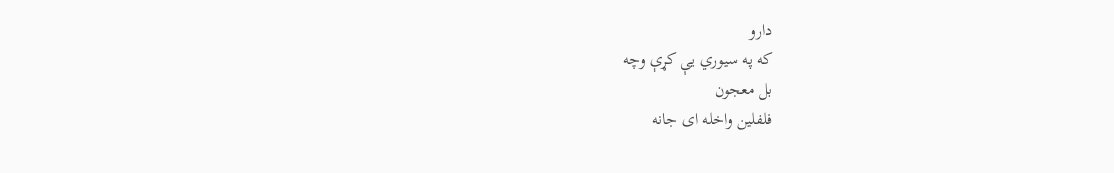دارو
که په سيوري يې کړې وچه
بل معجون
فلفلين واخله ای جانه